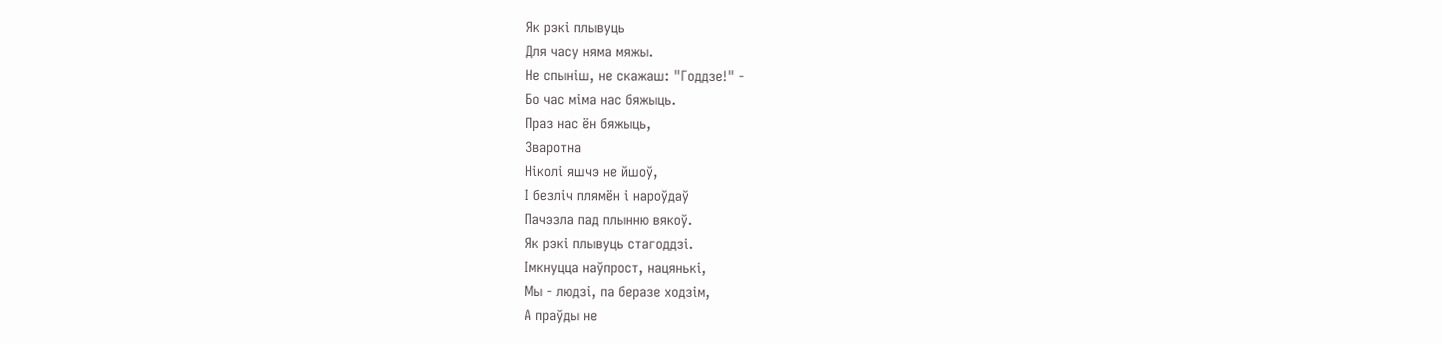Як рэкi плывуць
Для часу няма мяжы.
Не спыніш, не скажаш: "Годдзе!" -
Бо час міма нас бяжыць.
Праз нас ён бяжыць,
Зваротна
Ніколі яшчэ не йшоў,
І безліч плямён і нароўдаў
Пачэзла пад плынню вякоў.
Як рэкі плывуць стагоддзі.
Імкнуцца наўпрост, нацянькі,
Мы - людзі, па беразе ходзім,
А праўды не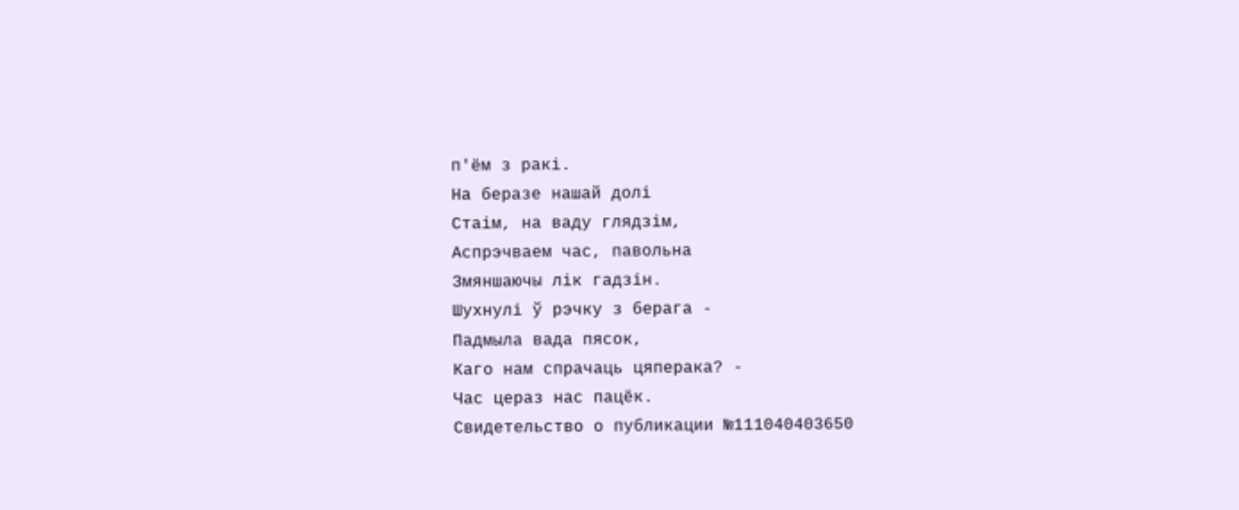п'ём з ракі.
На беразе нашай долі
Стаім, на ваду глядзім,
Аспрэчваем час, павольна
Змяншаючы лік гадзін.
Шухнулі ў рэчку з берага -
Падмыла вада пясок,
Каго нам спрачаць цяперака? -
Час цераз нас пацёк.
Свидетельство о публикации №111040403650